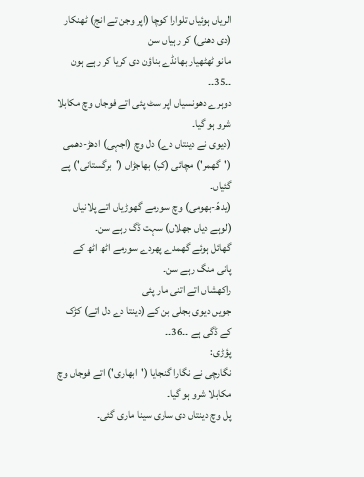الریاں ہوئیاں تلوارا کوچا (اپر وجن تے انج) ٹھنکار (دی دھنی) کر رہیاں سن
مانو ٹھٹھیار بھانڈے بناؤن دی کریا کر رہے ہون ۔۔35۔۔
دوہرے دھونسیاں اپر سٹ پئی اتے فوجاں وچ مکابلا شرو ہو گیا۔
(دیوی نے دینتاں دے) دل وچ (اجہی) ادھڑ-دھمی ('گھمر') مچائی (کِ) بھاجڑاں ('برگستانی') پے گئیاں۔
(یدھّ-بھومی) وچ سورمے گھوڑیاں اتے پلانیاں (لوہے دیاں جھلاں) سہت ڈگ رہے سن۔
گھائل ہوئے گھمدے پھردے سورمے اٹھ اٹھ کے پانی منگ رہے سن۔
راکھشاں اتے اتنی مار پئی
جویں دیوی بجلی بن کے (دینتا دے دل اتے) کڑک کے ڈگی ہے ۔۔36۔۔
پؤڑی:
نگارچی نے نگارا گنجایا ('ابھاری') اتے فوجاں وچ مکابلا شرو ہو گیا۔
پل وچ دینتاں دی ساری سینا ماری گئی۔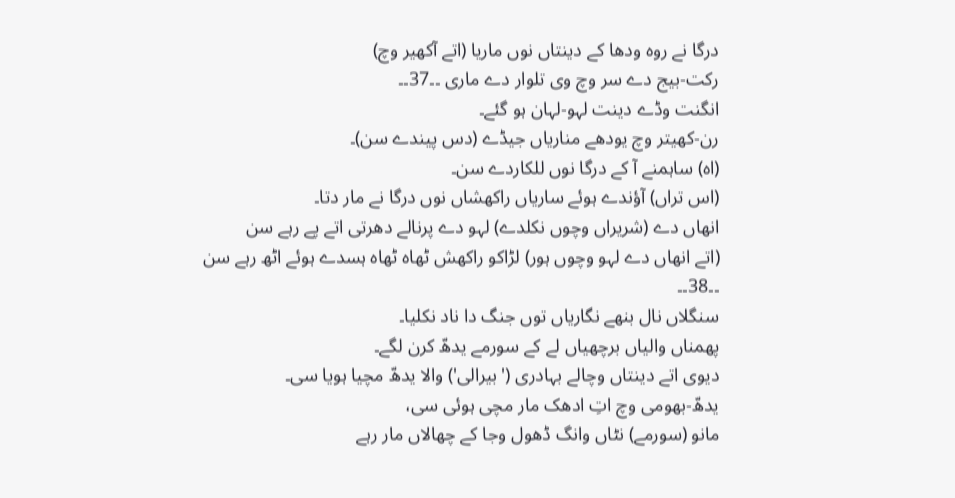درگا نے روہ ودھا کے دینتاں نوں ماریا (اتے آکھیر وچ)
رکت-بیج دے سر وچ وی تلوار دے ماری ۔۔37۔۔
انگنت وڈے دینت لہو-لہان ہو گئے۔
رن-کھیتر وچ یودھے مناریاں جیڈے (دس پیندے سن)۔
(اہ) ساہمنے آ کے درگا نوں للکاردے سن۔
(اس تراں) آؤندے ہوئے ساریاں راکھشاں نوں درگا نے مار دتا۔
انھاں دے (شریراں وچوں نکلدے) لہو دے پرنالے دھرتی اتے پے رہے سن
(اتے انھاں دے لہو وچوں ہور) لڑاکو راکھش ٹھاہ ٹھاہ ہسدے ہوئے اٹھ رہے سن ۔۔38۔۔
سنگلاں نال بنھے نگاریاں توں جنگ دا ناد نکلیا۔
پھمناں والیاں برچھیاں لے کے سورمے یدھّ کرن لگے۔
دیوی اتے دینتاں وچالے بہادری ('بیرالی') والا یدھّ مچیا ہویا سی۔
یدھّ-بھومی وچ اتِ ادھک مار مچی ہوئی سی،
مانو (سورمے) نٹاں وانگ ڈھول وجا کے چھالاں مار رہے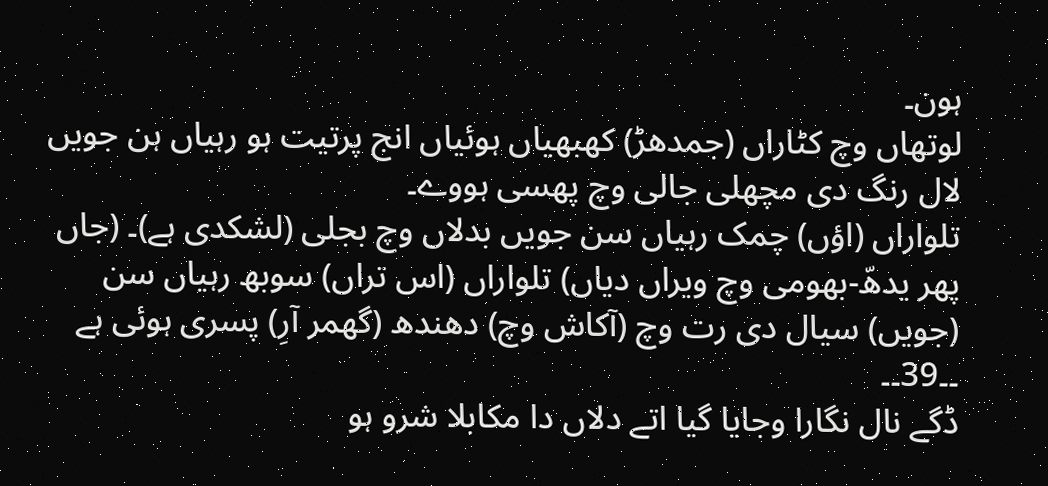ہون۔
لوتھاں وچ کٹاراں (جمدھڑ) کھبھیاں ہوئیاں انج پرتیت ہو رہیاں ہن جویں لال رنگ دی مچھلی جالی وچ پھسی ہووے۔
تلواراں (اؤں) چمک رہیاں سن جویں بدلاں وچ بجلی (لشکدی ہے)۔ (جاں پھر یدھّ-بھومی وچ ویراں دیاں) تلواراں (اس تراں) سوبھ رہیاں سن
(جویں) سیال دی رت وچ (آکاش وچ) دھندھ (گھمر آرِ) پسری ہوئی ہے ۔۔39۔۔
ڈگے نال نگارا وجایا گیا اتے دلاں دا مکابلا شرو ہو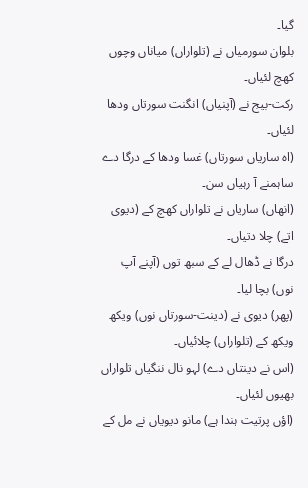گیا۔
بلوان سورمیاں نے (تلواراں) میاناں وچوں کھچ لئیاں۔
رکت-بیج نے (آپنیاں) انگنت سورتاں ودھا لئیاں۔
(اہ ساریاں سورتاں) غسا ودھا کے درگا دے ساہمنے آ رہیاں سن۔
(انھاں) ساریاں نے تلواراں کھچ کے (دیوی اتے) چلا دتیاں۔
درگا نے ڈھال لے کے سبھ توں (آپنے آپ نوں) بچا لیا۔
(پھر) دیوی نے (دینت-سورتاں نوں) ویکھ ویکھ کے (تلواراں) چلائیاں۔
(اس نے دینتاں دے) لہو نال ننگیاں تلواراں بھیوں لئیاں۔
(اؤں پرتیت ہندا ہے) مانو دیویاں نے مل کے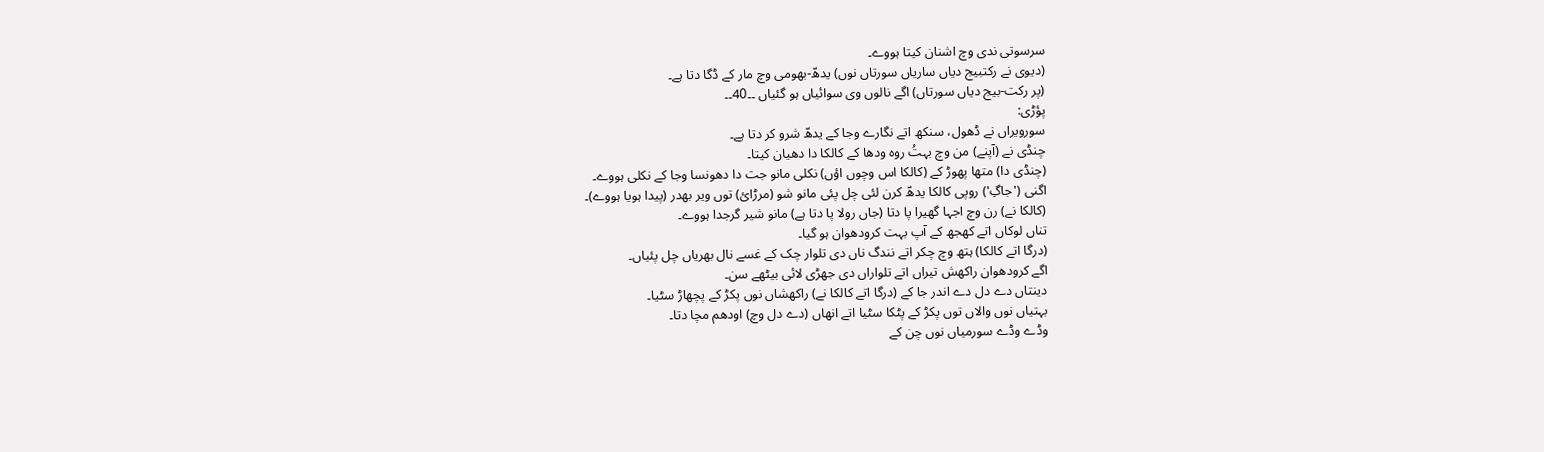سرسوتی ندی وچ اشنان کیتا ہووے۔
(دیوی نے رکتبیج دیاں ساریاں سورتاں نوں) یدھّ-بھومی وچ مار کے ڈگا دتا ہے۔
(پر رکت-بیج دیاں سورتاں) اگے نالوں وی سوائیاں ہو گئیاں ۔۔40۔۔
پؤڑی:
سورویراں نے ڈھول، سنکھ اتے نگارے وجا کے یدھّ شرو کر دتا ہے۔
چنڈی نے (آپنے) من وچ بہتُ روہ ودھا کے کالکا دا دھیان کیتا۔
(چنڈی دا) متھا پھوڑ کے (کالکا اس وچوں اؤں) نکلی مانو جت دا دھونسا وجا کے نکلی ہووے۔
اگنی ('جاگِ') روپی کالکا یدھّ کرن لئی چل پئی مانو شو (مرڑائ) توں ویر بھدر (پیدا ہویا ہووے)۔
(کالکا نے) رن وچ اجہا گھیرا پا دتا (جاں رولا پا دتا ہے) مانو شیر گرجدا ہووے۔
تناں لوکاں اتے کھجھ کے آپ بہت کرودھوان ہو گیا۔
(درگا اتے کالکا) ہتھ وچ چکر اتے نندگ ناں دی تلوار چک کے غسے نال بھریاں چل پئیاں۔
اگے کرودھوان راکھش تیراں اتے تلواراں دی جھڑی لائی بیٹھے سن۔
دینتاں دے دل دے اندر جا کے (درگا اتے کالکا نے) راکھشاں نوں پکڑ کے پچھاڑ سٹیا۔
بہتیاں نوں والاں توں پکڑ کے پٹکا سٹیا اتے انھاں (دے دل وچ) اودھم مچا دتا۔
وڈے وڈے سورمیاں نوں چن کے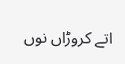اتے کروڑاں نوں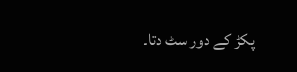پکڑ کے دور سٹ دتا۔